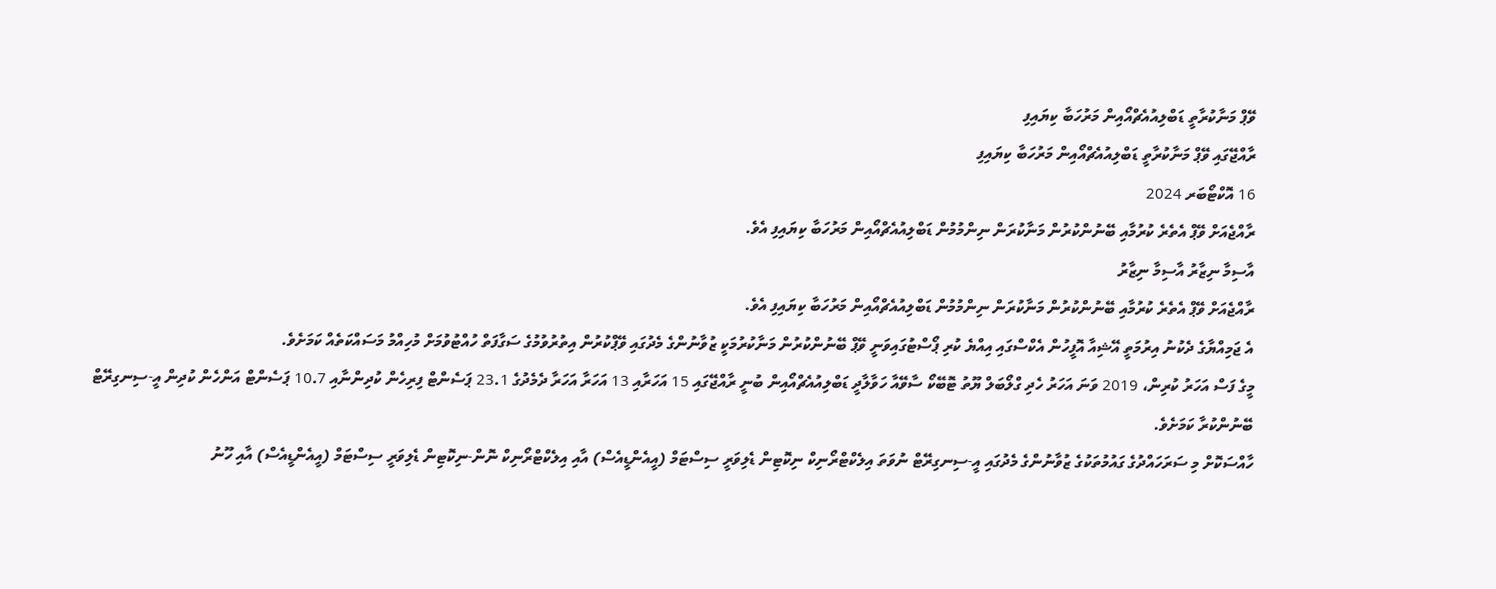ވޭޕް މަނާކުރާތީ ޑަބްލިއުއެޗްއޯއިން މަރުހަބާ ކިޔައިފި
ރާއްޖޭގައި ވޭޕް މަނާކުރާތީ ޑަބްލިއުއެޗްއޯއިން މަރުހަބާ ކިޔައިފި
16 އޮކްޓޯބަރ 2024
ރާއްޖެއަށް ވޭޕް އެތެރެ ކުރުމާއި ބޭނުންކުރުން މަނާކުރަން ނިންމުމުން ޑަބްލިއުއެޗްއޯއިން މަރުހަބާ ކިޔައިފި އެވެ.
އާސިމާ ނިޒާރު އާސިމާ ނިޒާރު
ރާއްޖެއަށް ވޭޕް އެތެރެ ކުރުމާއި ބޭނުންކުރުން މަނާކުރަން ނިންމުމުން ޑަބްލިއުއެޗްއޯއިން މަރުހަބާ ކިޔައިފި އެވެ.
އެ ޖަމިއްޔާގެ ދެކުނު އިރުމަތީ އޭޝިއާ އޮފީހުން އެކްސްގައި އިއްޔެ ކުރި ޕޯސްޓުގައިވަނީ ވޭޕް ބޭނުންކުރުން މަނާކުރުމަކީ ޒުވާނުންގެ މެދުގައި ވޭޕްކުރުން އިތުރުވުމުގެ ސަގާފަތް ހުއްޓުވުމަށް މުހިއްމު މަސައްކަތެއް ކަމަށެވެ.
މީގެ ފަސް އަހަރު ކުރިން، 2019 ވަނަ އަހަރު ހެދި ގްލޯބަލް ޔޫތު ޓޮބޭކޯ ސާވޭއާ ހަވާލާދީ ޑަބްލިއުއެޗްއޯއިން ބުނީ ރާއްޖޭގައި 15 އަހަރާއި 13 އަހަރާ އަހަރާ ދެމެދުގެ 23.1 ޕަސެންޓް ފިރިހެން ކުދިންނާއި 10.7 ޕަސެންޓް އަންހެން ކުދިން އީ-ސިނގިރޭޓް ބޭނުންކުރާ ކަމަށެވެ.
ހާއްސަކޮށް މި ސަރަހައްދުގެ ގައުމުތަކުގެ ޒުވާނުންގެ މެދުގައި އީ-ސިނގިރޭޓް ނުވަތަ އިލެކްޓްރޯނިކް ނިކޮޓިން ޑެލިވަރީ ސިސްޓަމް (އީއެންޑީއެސް) އާއި އިލެކްޓްރޯނިކް ނޮން-ނިކޮޓިން ޑެލިވަރީ ސިސްޓަމް (އީއެންޑީއެސް) އާއި ހޫނު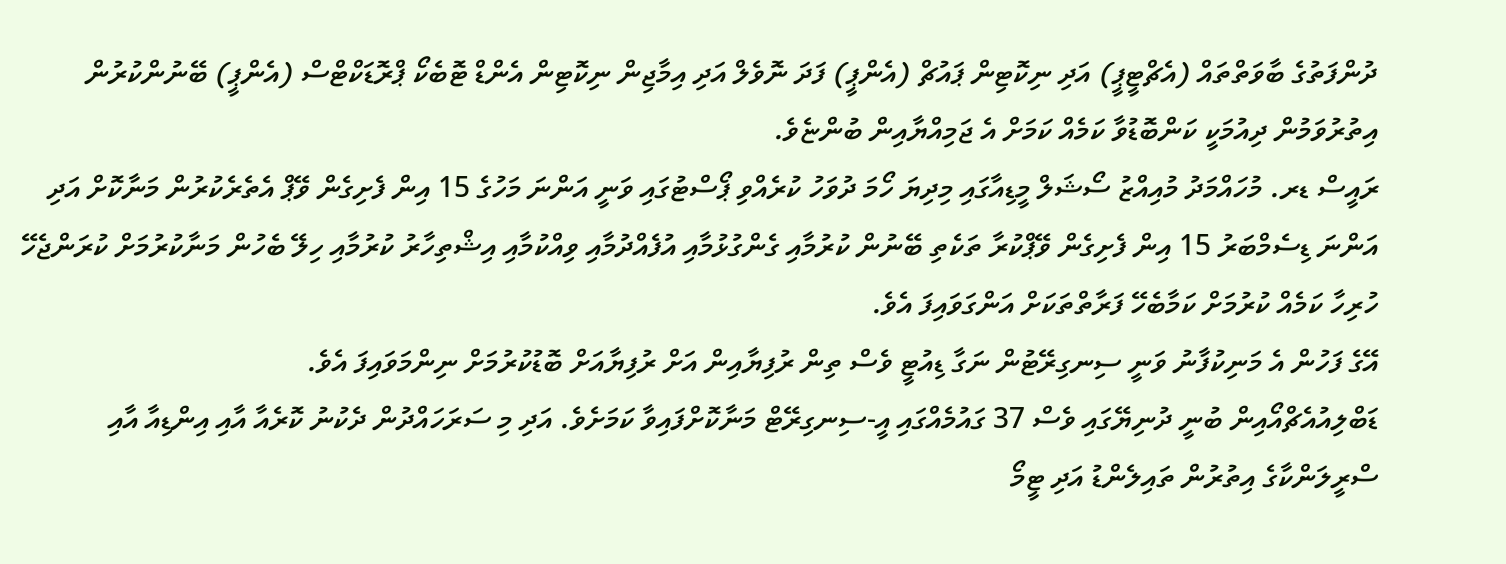ދުންފަތުގެ ބާވަތްތައް (އެޗްޓީޕީ) އަދި ނިކޮޓިން ޕައުޗް (އެންޕީ) ފަދަ ނޮވެލް އަދި އިމާޖިން ނިކޮޓިން އެންޑް ޓޮބެކޯ ޕްރޮޑަކްޓްސް (އެންޕީ) ބޭނުންކުރުން އިތުރުވަމުން ދިއުމަކީ ކަންބޮޑުވާ ކަމެއް ކަމަށް އެ ޖަމިއްޔާއިން ބުންޏެވެ.
ރައީސް ޑރ. މުހައްމަދު މުއިއްޒު ސޯޝަލް މީޑިއާގައި މިދިޔަ ހޯމަ ދުވަހު ކުރެއްވި ޕޯސްޓުގައި ވަނީ އަންނަ މަހުގެ 15 އިން ފެށިގެން ވޭޕް އެތެރެކުރުން މަނާކޮށް އަދި އަންނަ ޑިސެމްބަރު 15 އިން ފެށިގެން ވޭޕްކުރާ ތަކެތި ބޭނުން ކުރުމާއި ގެންގުޅުމާއި އުފެއްދުމާއި ވިއްކުމާއި އިޝްތިހާރު ކުރުމާއި ހިލޭ ބެހުން މަނާކުރުމަށް ކުރަންޖެހޭ ހުރިހާ ކަމެއް ކުރުމަށް ކަމާބެހޭ ފަރާތްތަކަށް އަންގަވައިފަ އެވެ.
އޭގެ ފަހުން އެ މަނިކުފާނު ވަނީ ސިނގިރޭޓުން ނަގާ ޑިއުޓީ ވެސް ތިން ރުފިޔާއިން އަށް ރުފިޔާއަށް ބޮޑުކުރުމަށް ނިންމަވައިފަ އެވެ.
ޑަބްލިއުއެޗްއޯއިން ބުނީ ދުނިޔޭގައި ވެސް 37 ގައުމެއްގައި އީ-ސިނގިރޭޓް މަނާކޮށްފައިވާ ކަމަށެވެ. އަދި މި ސަރަހައްދުން ދެކުނު ކޮރެއާ އާއި އިންޑިއާ އާއި ސްރީލަންކާގެ އިތުރުން ތައިލެންޑު އަދި ޓީމޯ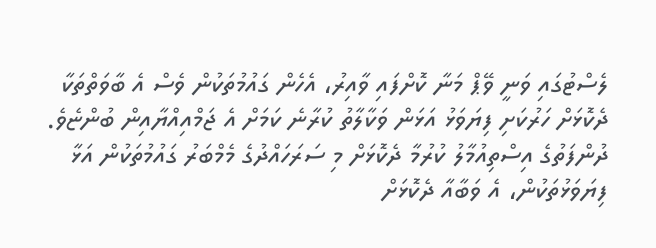ލެސްޓުގައި ވަނީ ވޭޕް މަނާ ކޮށްފައި ވާއިރު، އެހެން ގައުމުތަކުން ވެސް އެ ބާވަތްތަކާ ދެކޮޅަށް ހަރުކަށި ފިޔަވަޅު އަޅަން ވަކާލާތު ކުރާނެ ކަމަށް އެ ޖަމްއިއްޔާއިން ބުންޏެވެ.
ދުންފަތުގެ އިސްތިއުމާލު ކުރުމާ ދެކޮޅަށް މި ސަރަހައްދުގެ މެމްބަރު ގައުމުތަކުން އަޅާ ފިޔަވަޅުތަކުން، އެ ވަބާއާ ދެކޮޅަށް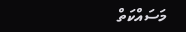މަސައްކަތް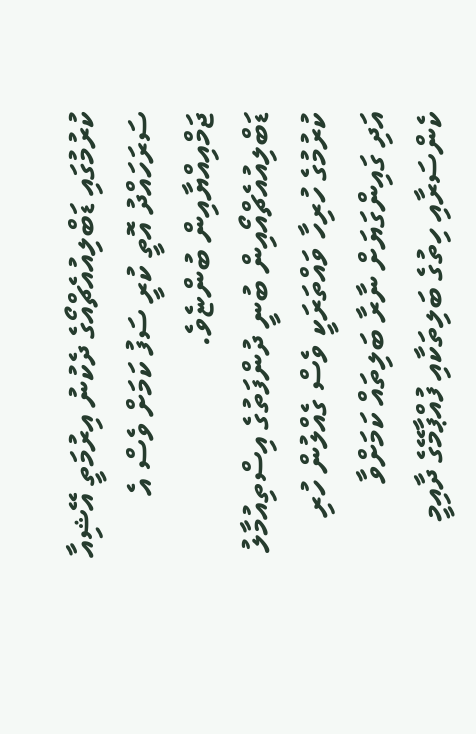ކުރުމުގައި ޑަބްލިއުއެޗްއޯގެ ދެކުނު އިރުމަތީ އޭޝިއާ ސަރަހައްދު އޮތީ ކުރީ ސަފު ކަމަށް ވެސް އެ ޖަމްއިއްޔާއިން ބުންޏެވެ.
ޑަބްލިއުއެޗްއޯއިން ބުނީ ދުންފަތުގެ އިސްތިއުމާލު ކުރުމުގެ ހުރިހާ ވައްތަރަކީ ވެސް ގެއްލުން ހުރި އަދި ގައިންގަޔަށް ނާރާ ބަލިތައް ކަމަށްވާ ކެންސަރާއި ހިތުގެ ބަލިތަކާއި ފުއްޕާމޭގެ ދާއިމީ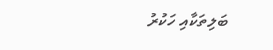ބަލިތަކާއި ހަކުރު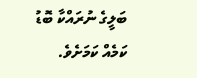ބަލީގެ ނުރައްކާ ބޮޑު ކަމެއް ކަމަށެވެ.